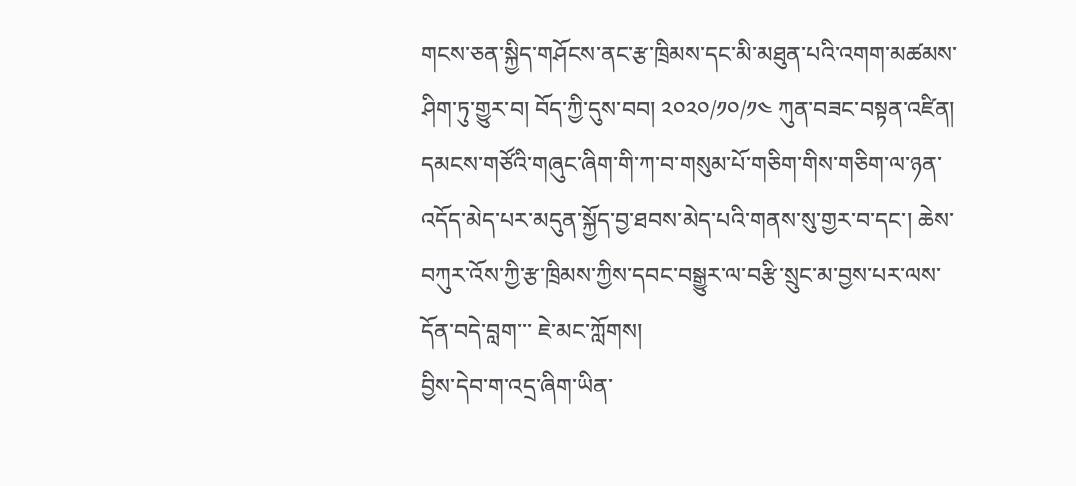གངས་ཅན་སྐྱིད་གཤོངས་ནང་རྩ་ཁྲིམས་དང་མི་མཐུན་པའི་འགག་མཚམས་ཤིག་ཏུ་གྱུར་བ། བོད་ཀྱི་དུས་བབ། ༢༠༢༠/༡༠/༡༤ ཀུན་བཟང་བསྟན་འཛིན། དམངས་གཙོའི་གཞུང་ཞིག་གི་ཀ་བ་གསུམ་པོ་གཅིག་གིས་གཅིག་ལ་ཉན་འདོད་མེད་པར་མདུན་སྐྱོད་བྱ་ཐབས་མེད་པའི་གནས་སུ་གྱར་བ་དང་། ཆེས་བཀུར་འོས་ཀྱི་རྩ་ཁྲིམས་ཀྱིས་དབང་བསྒྱུར་ལ་བརྩི་སྲུང་མ་བྱས་པར་ལས་དོན་བདེ་བླག་་་ ཇེ་མང་ཀློགས།
བྱིས་དེབ་ག་འདྲ་ཞིག་ཡིན་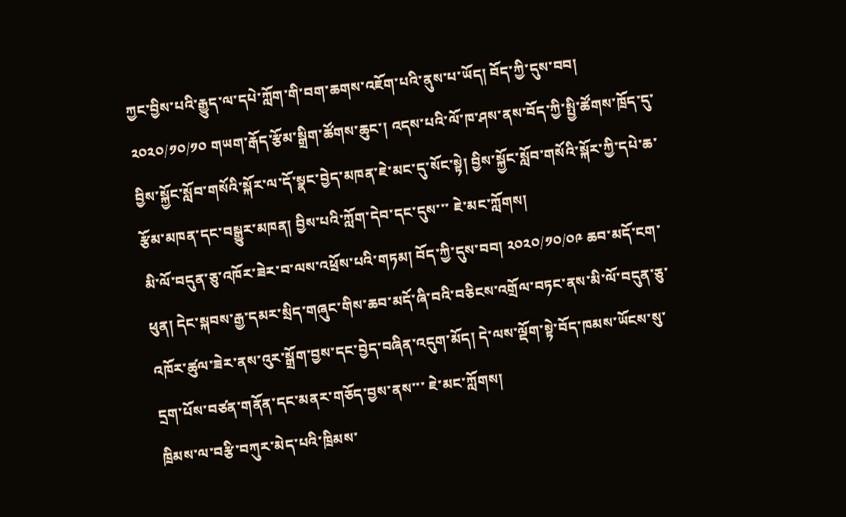ཀྱང་བྱིས་པའི་རྒྱུད་ལ་དཔེ་ཀློག་གི་བག་ཆགས་འཇོག་པའི་ནུས་པ་ཡོད། བོད་ཀྱི་དུས་བབ། ༢༠༢༠/༡༠/༡༠ གཡག་རྒོད་རྩོམ་སྒྲིག་ཚོགས་ཆུང་། འདས་པའི་ལོ་ཁ་ཤས་ནས་བོད་ཀྱི་སྤྱི་ཚོགས་ཁྲོད་དུ་བྱིས་སྐྱོང་སློབ་གསོའི་སྐོར་ལ་དོ་སྣང་བྱེད་མཁན་ཇེ་མང་དུ་སོང་སྟེ། བྱིས་སྐྱོང་སློབ་གསོའི་སྐོར་ཀྱི་དཔེ་ཆ་རྩོམ་མཁན་དང་བསྒྱུར་མཁན། བྱིས་པའི་ཀློག་དེབ་དང་དུས་་་ ཇེ་མང་ཀློགས།
མི་ལོ་བདུན་ཅུ་འཁོར་ཟེར་བ་ལས་འཕྲོས་པའི་གཏམ། བོད་ཀྱི་དུས་བབ། ༢༠༢༠/༡༠/༠༩ ཆབ་མདོ་ངག་ཕུན། དེང་སྐབས་རྒྱ་དམར་སྲིད་གཞུང་གིས་ཆབ་མདོ་ཞི་བའི་བཅིངས་འགྲོལ་བཏང་ནས་མི་ལོ་བདུན་ཅུ་འཁོར་ཚུལ་ཟེར་ནས་འུར་སྒྲོག་བྱས་དང་བྱེད་བཞིན་འདུག་མོད། དེ་ལས་ལྡོག་སྟེ་བོད་ཁམས་ཡོངས་སུ་དྲག་པོས་བཙན་གནོན་དང་མནར་གཅོད་བྱས་ནས་་་ ཇེ་མང་ཀློགས།
ཁྲིམས་ལ་བརྩི་བཀུར་མེད་པའི་ཁྲིམས་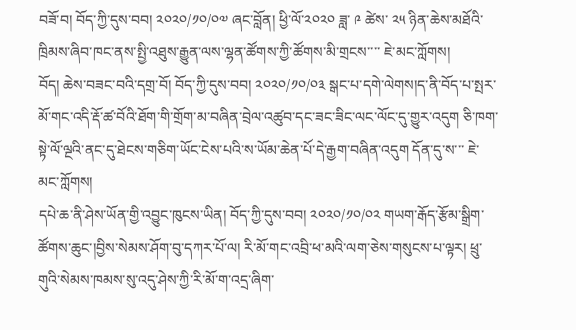བཟོ་བ། བོད་ཀྱི་དུས་བབ། ༢༠༢༠/༡༠/༠༧ ཞང་བློན། ཕྱི་ལོ་༢༠༢༠ ཟླ་ ༩ ཚེས་ ༢༥ ཉིན་ཆེས་མཐོའི་ཁྲིམས་ཞིབ་ཁང་ནས་སྤྱི་འཐུས་རྒྱུན་ལས་ལྷན་ཚོགས་ཀྱི་ཚོགས་མི་གྲངས་་་་ ཇེ་མང་ཀློགས།
བོད། ཆེས་བཟང་བའི་དགྲ་བོ། བོད་ཀྱི་དུས་བབ། ༢༠༢༠/༡༠/༠༣ སྒང་པ་དགེ་ལེགས།ད་ནི་བོད་པ་སྤར་མོ་གང་འདི་རྡོ་ཚ་བོའི་ཐོག་གི་གྲོག་མ་བཞིན་བྲེལ་འཚུབ་དང་ཟང་ཟིང་ལང་ལོང་དུ་གྱུར་འདུག ཅི་ཁག་སྟེ་ལོ་ལྔའི་ནང་དུ་ཐེངས་གཅིག་ཡོང་ངེས་པའི་ས་ཡོམ་ཆེན་པོ་དེ་རྒྱག་བཞིན་འདུག དོན་དུ་ས་་་ ཇེ་མང་ཀློགས།
དཔེ་ཆ་ནི་ཤེས་ཡོན་གྱི་འབྱུང་ཁུངས་ཡིན། བོད་ཀྱི་དུས་བབ། ༢༠༢༠/༡༠/༠༢ གཡག་རྒོད་རྩོམ་སྒྲིག་ཚོགས་ཆུང་།བྱིས་སེམས་ཤོག་བུ་དཀར་པོ་ལ། རི་མོ་གང་འབྲི་ཕ་མའི་ལག་ཅེས་གསུངས་པ་ལྟར། ཕྲུ་གུའི་སེམས་ཁམས་སུ་འདུ་ཤེས་ཀྱི་རི་མོ་ག་འདྲ་ཞིག་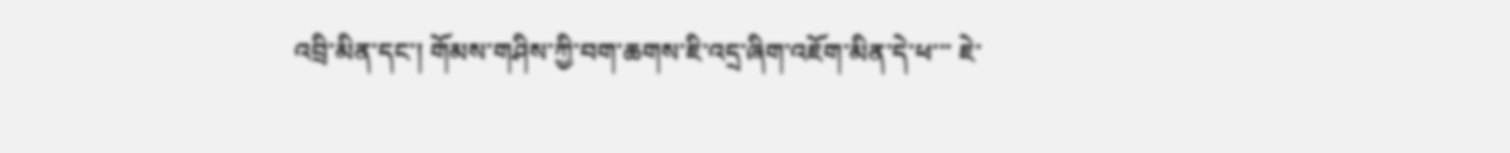འབྲི་མིན་དང་། གོམས་གཤིས་ཀྱི་བག་ཆགས་ཇི་འདྲ་ཞིག་འཇོག་མིན་དེ་ཕ་་་ ཇེ་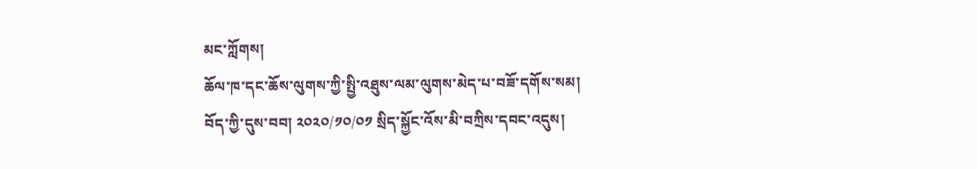མང་ཀློགས།
ཆོལ་ཁ་དང་ཆོས་ལུགས་ཀྱི་སྤྱི་འཐུས་ལམ་ལུགས་མེད་པ་བཟོ་དགོས་སམ། བོད་ཀྱི་དུས་བབ། ༢༠༢༠/༡༠/༠༡ སྲིད་སྐྱོང་འོས་མི་བཀྲིས་དབང་འདུས།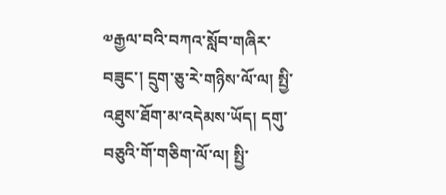༧རྒྱལ་བའི་བཀའ་སློབ་གཞིར་བཟུང་། དྲུག་ཅུ་རེ་གཉིས་ལོ་ལ། སྤྱི་འཐུས་ཐོག་མ་འདེམས་ཡོད། དགུ་བཅུའི་གོ་གཅིག་ལོ་ལ། སྤྱི་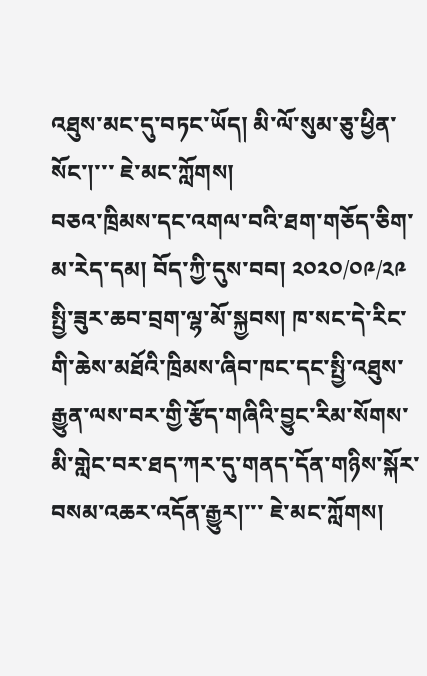འཐུས་མང་དུ་བཏང་ཡོད། མི་ལོ་སུམ་ཅུ་ཕྱིན་སོང་།་་་ ཇེ་མང་ཀློགས།
བཅའ་ཁྲིམས་དང་འགལ་བའི་ཐག་གཅོད་ཅིག་མ་རེད་དམ། བོད་ཀྱི་དུས་བབ། ༢༠༢༠/༠༩/༢༩ སྤྱི་ཟུར་ཆབ་བྲག་ལྷ་མོ་སྐྱབས། ཁ་སང་དེ་རིང་གི་ཆེས་མཐོའི་ཁྲིམས་ཞིབ་ཁང་དང་སྤྱི་འཐུས་རྒྱུན་ལས་བར་གྱི་རྩོད་གཞིའི་བྱུང་རིམ་སོགས་མི་གླེང་བར་ཐད་ཀར་དུ་གནད་དོན་གཉིས་སྐོར་བསམ་འཆར་འདོན་རྒྱུར།་་་ ཇེ་མང་ཀློགས།